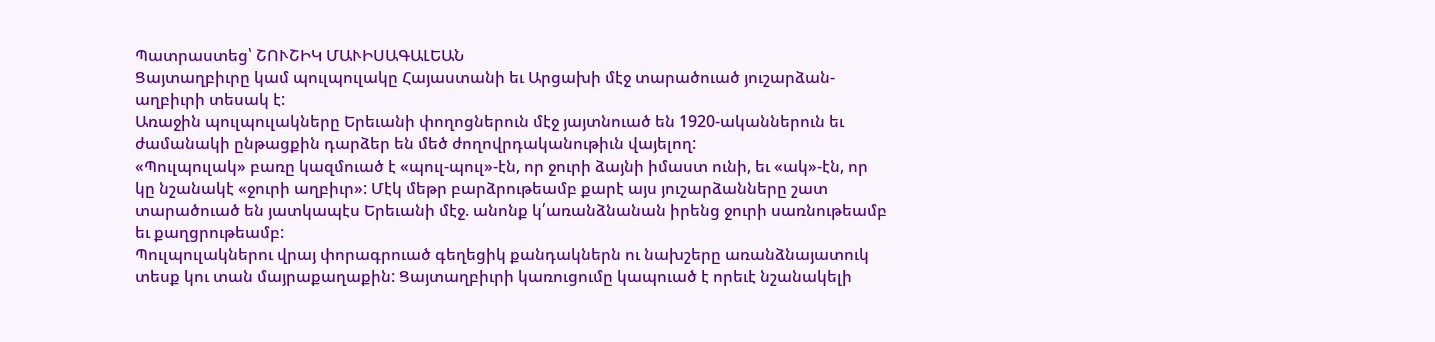Պատրաստեց՝ ՇՈՒՇԻԿ ՄԱՒԻՍԱԳԱԼԵԱՆ
Ցայտաղբիւրը կամ պուլպուլակը Հայաստանի եւ Արցախի մէջ տարածուած յուշարձան-աղբիւրի տեսակ է:
Առաջին պուլպուլակները Երեւանի փողոցներուն մէջ յայտնուած են 1920-ականներուն եւ ժամանակի ընթացքին դարձեր են մեծ ժողովրդականութիւն վայելող:
«Պուլպուլակ» բառը կազմուած է «պուլ-պուլ»-էն, որ ջուրի ձայնի իմաստ ունի, եւ «ակ»-էն, որ կը նշանակէ «ջուրի աղբիւր»: Մէկ մեթր բարձրութեամբ քարէ այս յուշարձանները շատ տարածուած են յատկապէս Երեւանի մէջ. անոնք կ՛առանձնանան իրենց ջուրի սառնութեամբ եւ քաղցրութեամբ:
Պուլպուլակներու վրայ փորագրուած գեղեցիկ քանդակներն ու նախշերը առանձնայատուկ տեսք կու տան մայրաքաղաքին: Ցայտաղբիւրի կառուցումը կապուած է որեւէ նշանակելի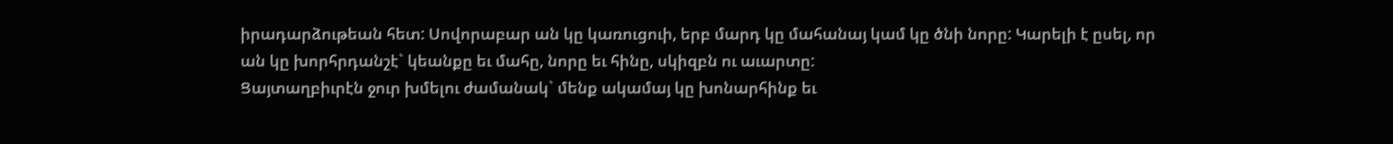իրադարձութեան հետ: Սովորաբար ան կը կառուցուի, երբ մարդ կը մահանայ կամ կը ծնի նորը: Կարելի է ըսել, որ ան կը խորհրդանշէ` կեանքը եւ մահը, նորը եւ հինը, սկիզբն ու աւարտը:
Ցայտաղբիւրէն ջուր խմելու ժամանակ` մենք ակամայ կը խոնարհինք եւ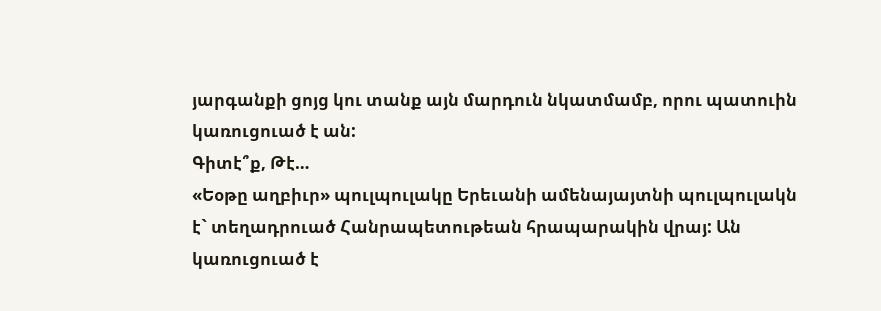յարգանքի ցոյց կու տանք այն մարդուն նկատմամբ, որու պատուին կառուցուած է ան:
Գիտէ՞ք, Թէ…
«Եօթը աղբիւր» պուլպուլակը Երեւանի ամենայայտնի պուլպուլակն է` տեղադրուած Հանրապետութեան հրապարակին վրայ: Ան կառուցուած է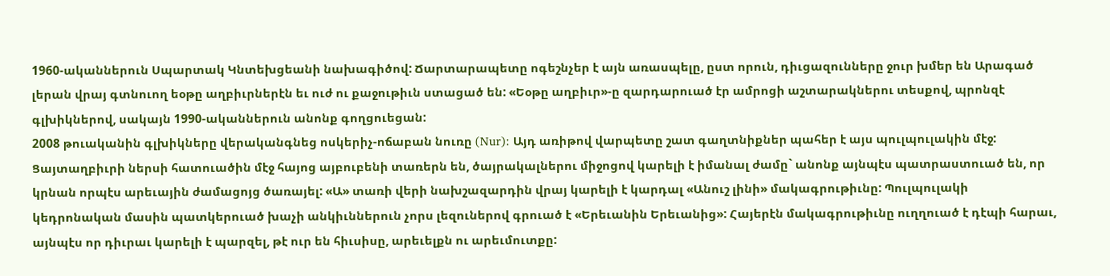1960-ականներուն Սպարտակ Կնտեխցեանի նախագիծով: Ճարտարապետը ոգեշնչեր է այն առասպելը, ըստ որուն, դիւցազունները ջուր խմեր են Արագած լերան վրայ գտնուող եօթը աղբիւրներէն եւ ուժ ու քաջութիւն ստացած են: «Եօթը աղբիւր»-ը զարդարուած էր ամրոցի աշտարակներու տեսքով, պրոնզէ գլխիկներով, սակայն 1990-ականներուն անոնք գողցուեցան:
2008 թուականին գլխիկները վերականգնեց ոսկերիչ-ոճաբան նուռը (Nur): Այդ առիթով վարպետը շատ գաղտնիքներ պահեր է այս պուլպուլակին մէջ: Ցայտաղբիւրի ներսի հատուածին մէջ հայոց այբուբենի տառերն են, ծայրակալներու միջոցով կարելի է իմանալ ժամը` անոնք այնպէս պատրաստուած են, որ կրնան որպէս արեւային ժամացոյց ծառայել: «Ա» տառի վերի նախշազարդին վրայ կարելի է կարդալ «Անուշ լինի» մակագրութիւնը: Պուլպուլակի կեդրոնական մասին պատկերուած խաչի անկիւններուն չորս լեզուներով գրուած է «Երեւանին Երեւանից»: Հայերէն մակագրութիւնը ուղղուած է դէպի հարաւ, այնպէս որ դիւրաւ կարելի է պարզել, թէ ուր են հիւսիսը, արեւելքն ու արեւմուտքը: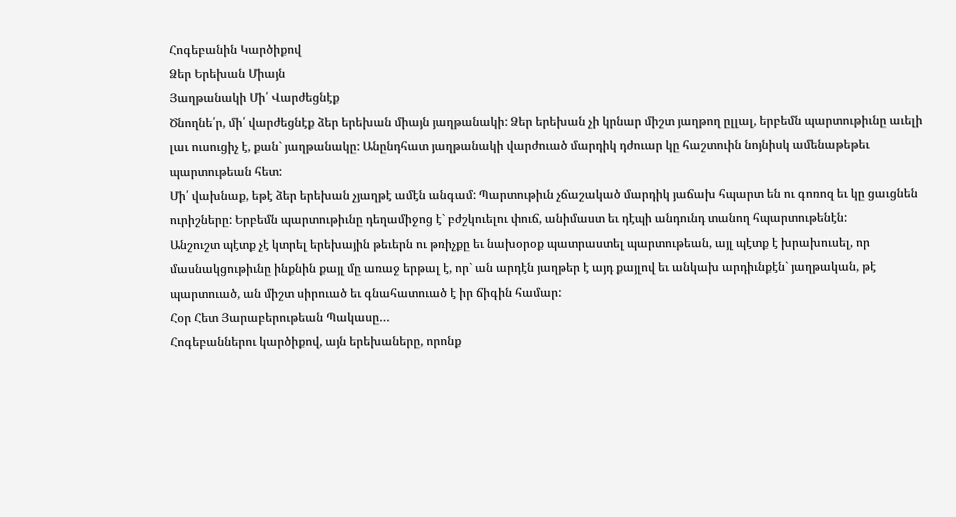Հոգեբանին Կարծիքով
Ձեր Երեխան Միայն
Յաղթանակի Մի՛ Վարժեցնէք
Ծնողնե՛ր, մի՛ վարժեցնէք ձեր երեխան միայն յաղթանակի: Ձեր երեխան չի կրնար միշտ յաղթող ըլլալ, երբեմն պարտութիւնը աւելի լաւ ուսուցիչ է, քան` յաղթանակը: Անընդհատ յաղթանակի վարժուած մարդիկ դժուար կը հաշտուին նոյնիսկ ամենաթեթեւ պարտութեան հետ:
Մի՛ վախնաք, եթէ ձեր երեխան չյաղթէ ամէն անգամ: Պարտութիւն չճաշակած մարդիկ յաճախ հպարտ են ու գոռոզ եւ կը ցաւցնեն ուրիշները: Երբեմն պարտութիւնը դեղամիջոց է` բժշկուելու փուճ, անիմաստ եւ դէպի անդունդ տանող հպարտութենէն:
Անշուշտ պէտք չէ կտրել երեխային թեւերն ու թռիչքը եւ նախօրօք պատրաստել պարտութեան, այլ պէտք է խրախուսել, որ մասնակցութիւնը ինքնին քայլ մը առաջ երթալ է, որ` ան արդէն յաղթեր է այդ քայլով եւ անկախ արդիւնքէն` յաղթական, թէ պարտուած, ան միշտ սիրուած եւ գնահատուած է իր ճիգին համար:
Հօր Հետ Յարաբերութեան Պակասը…
Հոգեբաններու կարծիքով, այն երեխաները, որոնք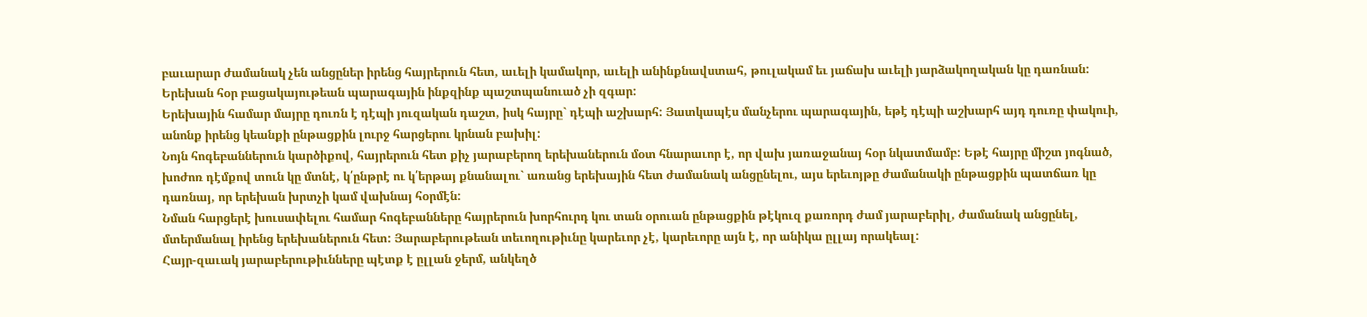բաւարար ժամանակ չեն անցըներ իրենց հայրերուն հետ, աւելի կամակոր, աւելի անինքնավստահ, թուլակամ եւ յաճախ աւելի յարձակողական կը դառնան:
Երեխան հօր բացակայութեան պարագային ինքզինք պաշտպանուած չի զգար:
Երեխային համար մայրը դուռն է դէպի յուզական դաշտ, իսկ հայրը` դէպի աշխարհ: Յատկապէս մանչերու պարագային, եթէ դէպի աշխարհ այդ դուռը փակուի, անոնք իրենց կեանքի ընթացքին լուրջ հարցերու կրնան բախիլ:
Նոյն հոգեբաններուն կարծիքով, հայրերուն հետ քիչ յարաբերող երեխաներուն մօտ հնարաւոր է, որ վախ յառաջանայ հօր նկատմամբ: Եթէ հայրը միշտ յոգնած, խոժոռ դէմքով տուն կը մտնէ, կ՛ընթրէ ու կ՛երթայ քնանալու` առանց երեխային հետ ժամանակ անցընելու, այս երեւոյթը ժամանակի ընթացքին պատճառ կը դառնայ, որ երեխան խրտչի կամ վախնայ հօրմէն:
Նման հարցերէ խուսափելու համար հոգեբանները հայրերուն խորհուրդ կու տան օրուան ընթացքին թէկուզ քառորդ ժամ յարաբերիլ, ժամանակ անցընել, մտերմանալ իրենց երեխաներուն հետ: Յարաբերութեան տեւողութիւնը կարեւոր չէ, կարեւորը այն է, որ անիկա ըլլայ որակեալ:
Հայր-զաւակ յարաբերութիւնները պէտք է ըլլան ջերմ, անկեղծ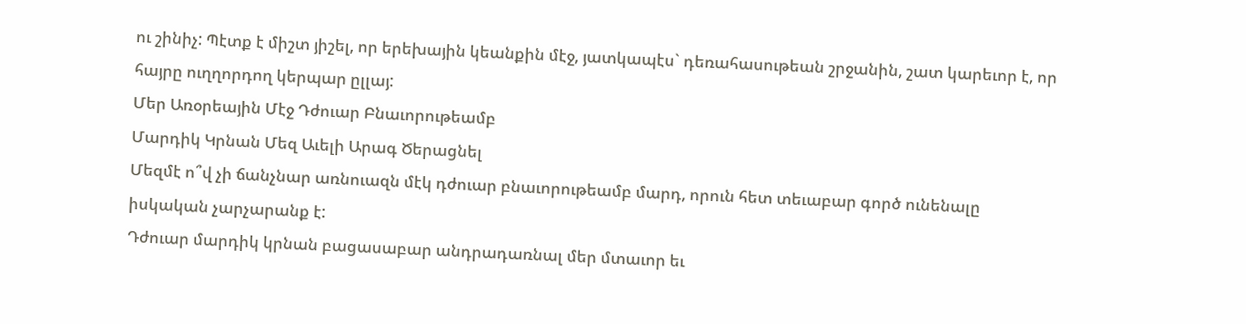ու շինիչ: Պէտք է միշտ յիշել, որ երեխային կեանքին մէջ, յատկապէս` դեռահասութեան շրջանին, շատ կարեւոր է, որ հայրը ուղղորդող կերպար ըլլայ:
Մեր Առօրեային Մէջ Դժուար Բնաւորութեամբ
Մարդիկ Կրնան Մեզ Աւելի Արագ Ծերացնել
Մեզմէ ո՞վ չի ճանչնար առնուազն մէկ դժուար բնաւորութեամբ մարդ, որուն հետ տեւաբար գործ ունենալը իսկական չարչարանք է:
Դժուար մարդիկ կրնան բացասաբար անդրադառնալ մեր մտաւոր եւ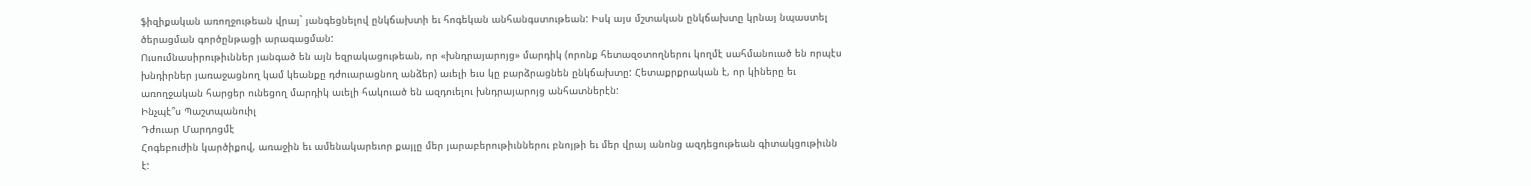ֆիզիքական առողջութեան վրայ` յանգեցնելով ընկճախտի եւ հոգեկան անհանգստութեան: Իսկ այս մշտական ընկճախտը կրնայ նպաստել ծերացման գործընթացի արագացման:
Ուսումնասիրութիւններ յանգած են այն եզրակացութեան, որ «խնդրայարոյց» մարդիկ (որոնք հետազօտողներու կողմէ սահմանուած են որպէս խնդիրներ յառաջացնող կամ կեանքը դժուարացնող անձեր) աւելի եւս կը բարձրացնեն ընկճախտը: Հետաքրքրական է, որ կիները եւ առողջական հարցեր ունեցող մարդիկ աւելի հակուած են ազդուելու խնդրայարոյց անհատներէն:
Ինչպէ՞ս Պաշտպանուիլ
Դժուար Մարդոցմէ
Հոգեբուժին կարծիքով, առաջին եւ ամենակարեւոր քայլը մեր յարաբերութիւններու բնոյթի եւ մեր վրայ անոնց ազդեցութեան գիտակցութիւնն է: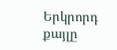Երկրորդ քայլը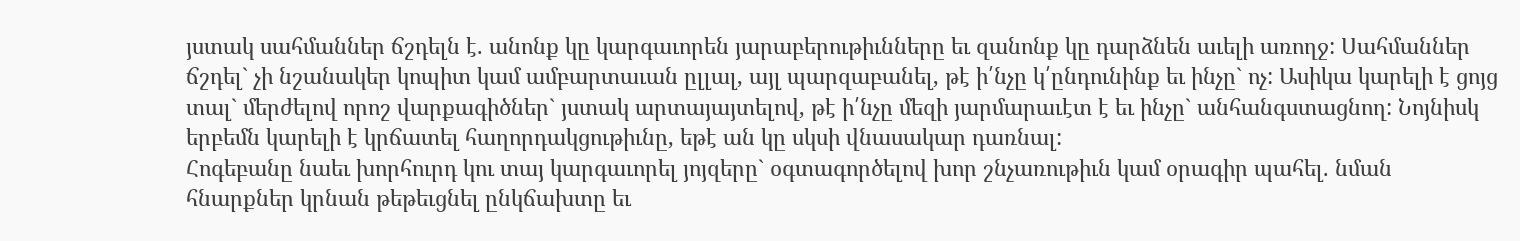յստակ սահմաններ ճշդելն է. անոնք կը կարգաւորեն յարաբերութիւնները եւ զանոնք կը դարձնեն աւելի առողջ: Սահմաններ ճշդել` չի նշանակեր կոպիտ կամ ամբարտաւան ըլլալ, այլ պարզաբանել, թէ ի՛նչը կ՛ընդունինք եւ ինչը` ոչ: Ասիկա կարելի է ցոյց տալ` մերժելով որոշ վարքագիծներ` յստակ արտայայտելով, թէ ի՛նչը մեզի յարմարաւէտ է եւ ինչը` անհանգստացնող: Նոյնիսկ երբեմն կարելի է կրճատել հաղորդակցութիւնը, եթէ ան կը սկսի վնասակար դառնալ:
Հոգեբանը նաեւ խորհուրդ կու տայ կարգաւորել յոյզերը` օգտագործելով խոր շնչառութիւն կամ օրագիր պահել. նման հնարքներ կրնան թեթեւցնել ընկճախտը եւ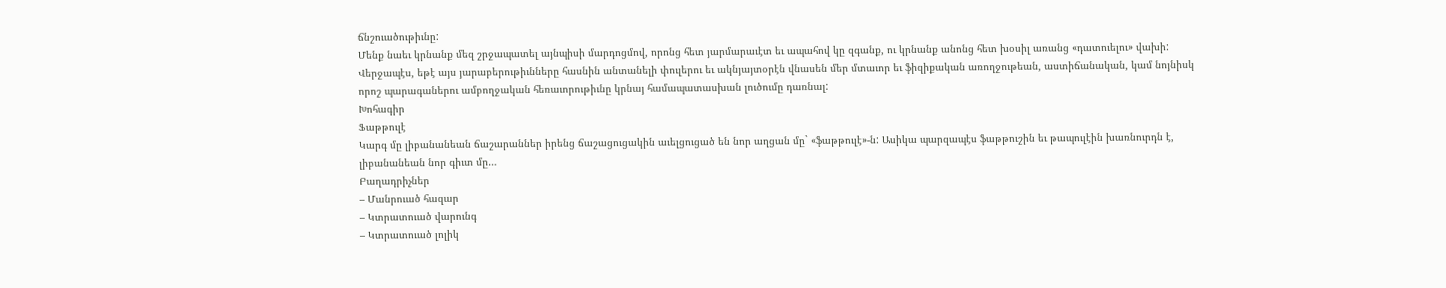ճնշուածութիւնը:
Մենք նաեւ կրնանք մեզ շրջապատել այնպիսի մարդոցմով, որոնց հետ յարմարաւէտ եւ ապահով կը զգանք, ու կրնանք անոնց հետ խօսիլ առանց «դատուելու» վախի:
Վերջապէս, եթէ այս յարաբերութիւնները հասնին անտանելի փուլերու եւ ակնյայտօրէն վնասեն մեր մտաւոր եւ ֆիզիքական առողջութեան, աստիճանական, կամ նոյնիսկ որոշ պարագաներու ամբողջական հեռաւորութիւնը կրնայ համապատասխան լուծումը դառնալ:
Խոհագիր
Ֆաթթուլէ
Կարգ մը լիբանանեան ճաշարաններ իրենց ճաշացուցակին աւելցուցած են նոր աղցան մը` «ֆաթթուլէ»-ն: Ասիկա պարզապէս ֆաթթուշին եւ թապուլէին խառնուրդն է, լիբանանեան նոր գիւտ մը…
Բաղադրիչներ
– Մանրուած հազար
– Կտրատուած վարունգ
– Կտրատուած լոլիկ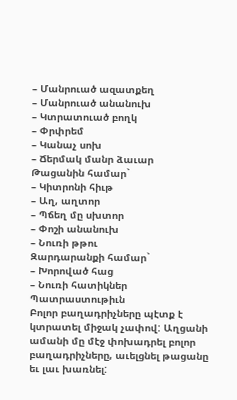– Մանրուած ազատքեղ
– Մանրուած անանուխ
– Կտրատուած բողկ
– Փրփրեմ
– Կանաչ սոխ
– Ճերմակ մանր ձաւար
Թացանին համար`
– Կիտրոնի հիւթ
– Աղ, աղտոր
– Պճեղ մը սխտոր
– Փոշի անանուխ
– Նուռի թթու
Զարդարանքի համար`
– Խորոված հաց
– Նուռի հատիկներ
Պատրաստութիւն
Բոլոր բաղադրիչները պէտք է կտրատել միջակ չափով: Աղցանի ամանի մը մէջ փոխադրել բոլոր բաղադրիչները, աւելցնել թացանը եւ լաւ խառնել: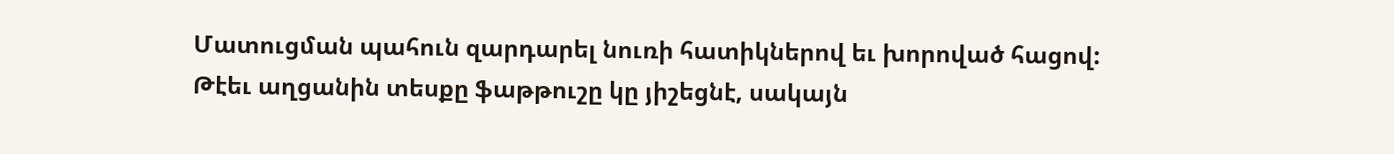Մատուցման պահուն զարդարել նուռի հատիկներով եւ խորոված հացով:
Թէեւ աղցանին տեսքը ֆաթթուշը կը յիշեցնէ, սակայն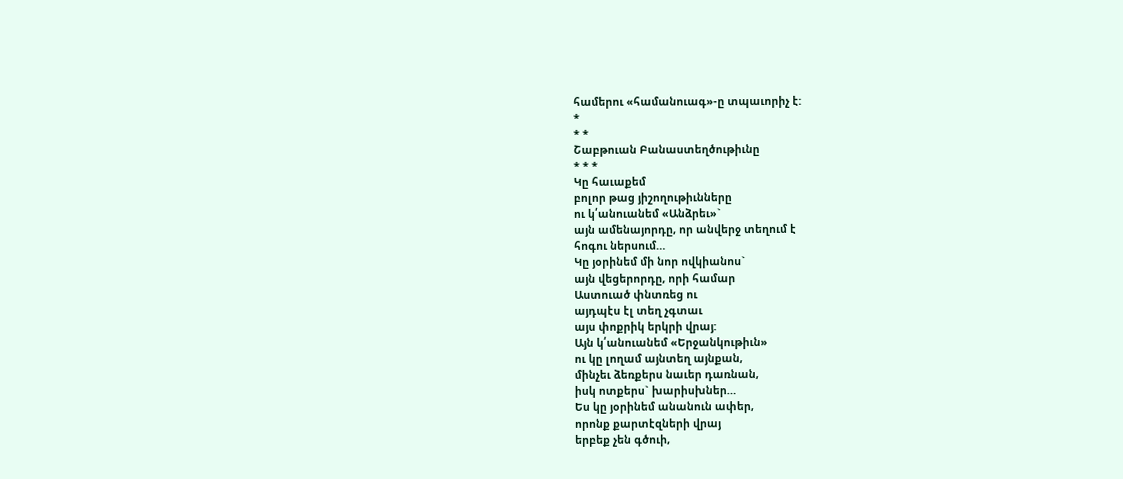համերու «համանուագ»-ը տպաւորիչ է:
*
* *
Շաբթուան Բանաստեղծութիւնը
* * *
Կը հաւաքեմ
բոլոր թաց յիշողութիւնները
ու կ՛անուանեմ «Անձրեւ»`
այն ամենայորդը, որ անվերջ տեղում է
հոգու ներսում…
Կը յօրինեմ մի նոր ովկիանոս`
այն վեցերորդը, որի համար
Աստուած փնտռեց ու
այդպէս էլ տեղ չգտաւ
այս փոքրիկ երկրի վրայ:
Այն կ՛անուանեմ «Երջանկութիւն»
ու կը լողամ այնտեղ այնքան,
մինչեւ ձեռքերս նաւեր դառնան,
իսկ ոտքերս` խարիսխներ…
Ես կը յօրինեմ անանուն ափեր,
որոնք քարտէզների վրայ
երբեք չեն գծուի,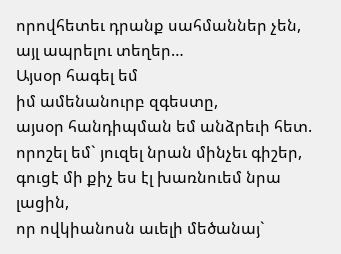որովհետեւ դրանք սահմաններ չեն,
այլ ապրելու տեղեր…
Այսօր հագել եմ
իմ ամենանուրբ զգեստը,
այսօր հանդիպման եմ անձրեւի հետ.
որոշել եմ` յուզել նրան մինչեւ գիշեր,
գուցէ մի քիչ ես էլ խառնուեմ նրա լացին,
որ ովկիանոսն աւելի մեծանայ`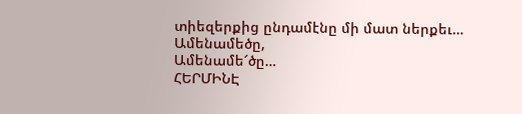տիեզերքից ընդամէնը մի մատ ներքեւ…
Ամենամեծը,
Ամենամե՜ծը…
ՀԵՐՄԻՆԷ